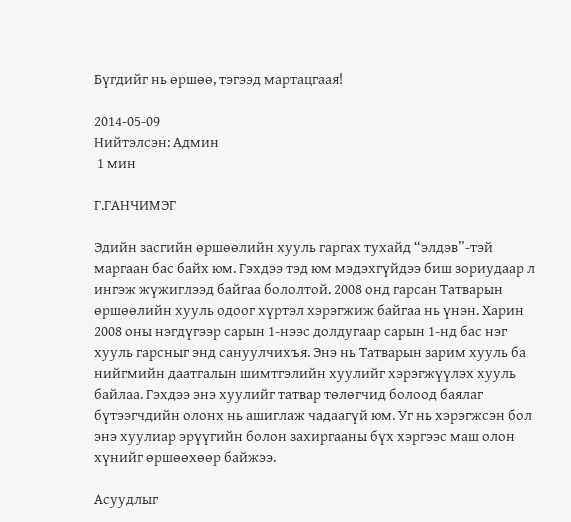Бүгдийг нь өршөө, тэгээд мартацгаая!

2014-05-09
Нийтэлсэн: Админ
 1 мин

Г.ГАНЧИМЭГ

Эдийн засгийн өршөөлийн хууль гаргах тухайд “элдэв”-тэй маргаан бас байх юм. Гэхдээ тэд юм мэдэхгүйдээ биш зориудаар л ингэж жүжиглээд байгаа бололтой. 2008 онд гарсан Татварын өршөөлийн хууль одоог хүртэл хэрэгжиж байгаа нь үнэн. Харин 2008 оны нэгдүгээр сарын 1-нээс долдугаар сарын 1-нд бас нэг хууль гарсныг энд сануулчихъя. Энэ нь Татварын зарим хууль ба нийгмийн даатгалын шимтгэлийн хуулийг хэрэгжүүлэх хууль байлаа. Гэхдээ энэ хуулийг татвар төлөгчид болоод баялаг бүтээгчдийн олонх нь ашиглаж чадаагүй юм. Уг нь хэрэгжсэн бол энэ хуулиар эрүүгийн болон захиргааны бүх хэргээс маш олон хүнийг өршөөхөөр байжээ.

Асуудлыг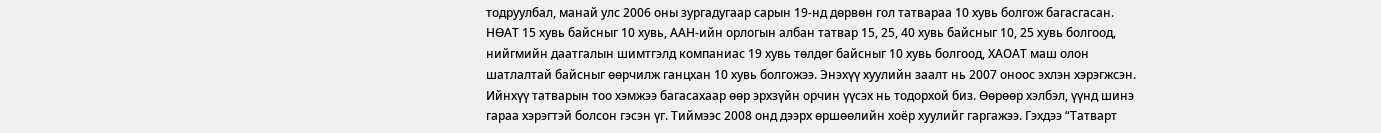тодруулбал, манай улс 2006 оны зургадугаар сарын 19-нд дөрвөн гол татвараа 10 хувь болгож багасгасан. НӨАТ 15 хувь байсныг 10 хувь, ААН-ийн орлогын албан татвар 15, 25, 40 хувь байсныг 10, 25 хувь болгоод, нийгмийн даатгалын шимтгэлд компаниас 19 хувь төлдөг байсныг 10 хувь болгоод, ХАОАТ маш олон шатлалтай байсныг өөрчилж ганцхан 10 хувь болгожээ. Энэхүү хуулийн заалт нь 2007 оноос эхлэн хэрэгжсэн. Ийнхүү татварын тоо хэмжээ багасахаар өөр эрхзүйн орчин үүсэх нь тодорхой биз. Өөрөөр хэлбэл, үүнд шинэ гараа хэрэгтэй болсон гэсэн үг. Тиймээс 2008 онд дээрх өршөөлийн хоёр хуулийг гаргажээ. Гэхдээ “Татварт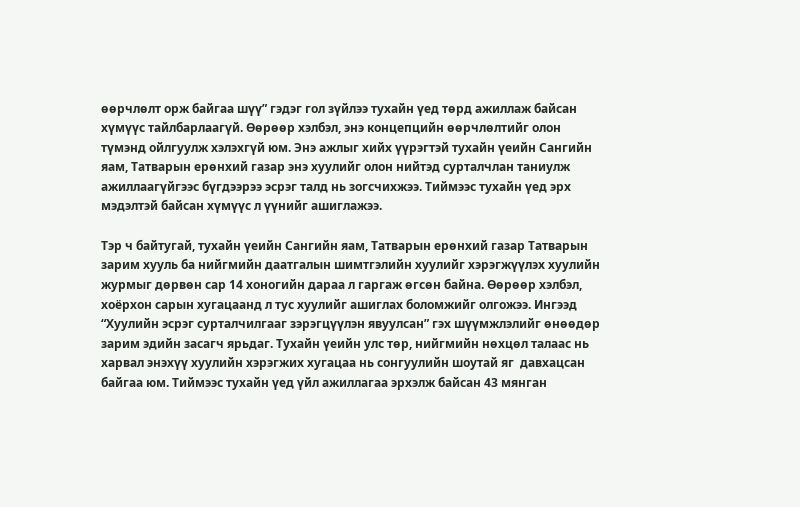өөрчлөлт орж байгаа шүү” гэдэг гол зүйлээ тухайн үед төрд ажиллаж байсан хүмүүс тайлбарлаагүй. Өөрөөр хэлбэл, энэ концепцийн өөрчлөлтийг олон түмэнд ойлгуулж хэлэхгүй юм. Энэ ажлыг хийх үүрэгтэй тухайн үеийн Сангийн яам, Татварын ерөнхий газар энэ хуулийг олон нийтэд сурталчлан таниулж ажиллаагүйгээс бүгдээрээ эсрэг талд нь зогсчихжээ. Тиймээс тухайн үед эрх мэдэлтэй байсан хүмүүс л үүнийг ашиглажээ.

Тэр ч байтугай, тухайн үеийн Сангийн яам, Татварын ерөнхий газар Татварын зарим хууль ба нийгмийн даатгалын шимтгэлийн хуулийг хэрэгжүүлэх хуулийн журмыг дөрвөн сар 14 хоногийн дараа л гаргаж өгсөн байна. Өөрөөр хэлбэл, хоёрхон сарын хугацаанд л тус хуулийг ашиглах боломжийг олгожээ. Ингээд “Хуулийн эсрэг сурталчилгааг зэрэгцүүлэн явуулсан” гэх шүүмжлэлийг өнөөдөр зарим эдийн засагч ярьдаг. Тухайн үеийн улс төр, нийгмийн нөхцөл талаас нь харвал энэхүү хуулийн хэрэгжих хугацаа нь сонгуулийн шоутай яг  давхацсан байгаа юм. Тиймээс тухайн үед үйл ажиллагаа эрхэлж байсан 43 мянган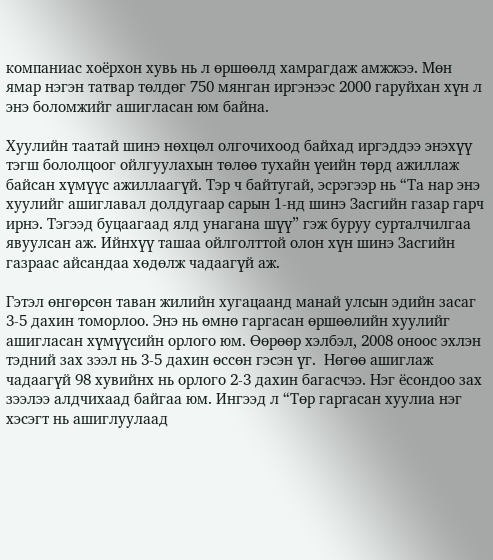компаниас хоёрхон хувь нь л өршөөлд хамрагдаж амжжээ. Мөн ямар нэгэн татвар төлдөг 750 мянган иргэнээс 2000 гаруйхан хүн л энэ боломжийг ашигласан юм байна.

Хуулийн таатай шинэ нөхцөл олгочихоод байхад иргэддээ энэхүү тэгш бололцоог ойлгуулахын төлөө тухайн үеийн төрд ажиллаж байсан хүмүүс ажиллаагүй. Тэр ч байтугай, эсрэгээр нь “Та нар энэ хуулийг ашиглавал долдугаар сарын 1-нд шинэ Засгийн газар гарч ирнэ. Тэгээд буцаагаад ялд унагана шүү” гэж буруу сурталчилгаа явуулсан аж. Ийнхүү ташаа ойлголттой олон хүн шинэ Засгийн газраас айсандаа хөдөлж чадаагүй аж.

Гэтэл өнгөрсөн таван жилийн хугацаанд манай улсын эдийн засаг 3-5 дахин томорлоо. Энэ нь өмнө гаргасан өршөөлийн хуулийг ашигласан хүмүүсийн орлого юм. Өөрөөр хэлбэл, 2008 оноос эхлэн тэдний зах зээл нь 3-5 дахин өссөн гэсэн үг.  Нөгөө ашиглаж чадаагүй 98 хувийнх нь орлого 2-3 дахин багасчээ. Нэг ёсондоо зах зээлээ алдчихаад байгаа юм. Ингээд л “Төр гаргасан хуулиа нэг хэсэгт нь ашиглуулаад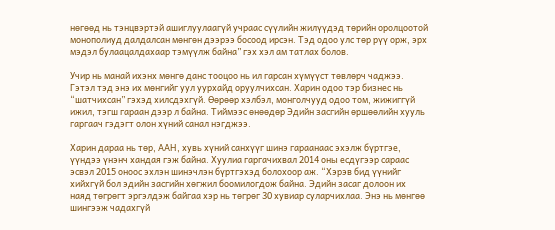нөгөөд нь тэнцвэртэй ашиглуулаагүй учраас сүүлийн жилүүдэд төрийн оролцоотой монополиуд далдалсан мөнгөн дээрээ босоод ирсэн. Тэд одоо улс төр рүү орж, эрх мэдэл булаацалдахаар тэмүүлж байна” гэх хэл ам татлах болов.

Учир нь манай ихэнх мөнгө данс тооцоо нь ил гарсан хүмүүст төвлөрч чаджээ. Гэтэл тэд энэ их мөнгийг уул уурхайд оруулчихсан. Харин одоо тэр бизнес нь “шатчихсан” гэхэд хилсдэхгүй. Өөрөөр хэлбэл, монголчууд одоо том, жижиггүй ижил, тэгш гараан дээр л байна. Тиймээс өнөөдөр Эдийн засгийн өршөөлийн хууль гаргаач гэдэгт олон хүний санал нэгджээ.

Харин дараа нь төр, ААН, хувь хүний санхүүг шинэ гараанаас эхэлж бүртгэе, үүндээ үнэнч хандая гэж байна. Хуулиа гаргачихвал 2014 оны есдүгээр сараас эсвэл 2015 оноос эхлэн шинэчлэн бүртгэхэд болохоор аж. “Хэрэв бид үүнийг хийхгүй бол эдийн засгийн хөгжил боомилогдож байна. Эдийн засаг долоон их наяд төгрөгт эргэлдэж байгаа хэр нь төгрөг 30 хувиар суларчихлаа. Энэ нь мөнгөө шингээж чадахгүй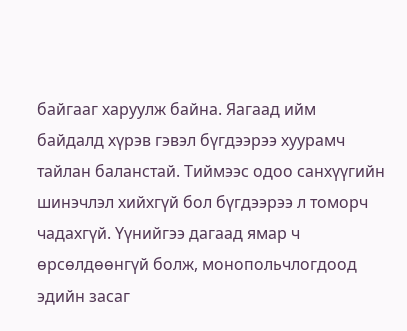байгааг харуулж байна. Яагаад ийм байдалд хүрэв гэвэл бүгдээрээ хуурамч тайлан баланстай. Тиймээс одоо санхүүгийн шинэчлэл хийхгүй бол бүгдээрээ л томорч чадахгүй. Үүнийгээ дагаад ямар ч өрсөлдөөнгүй болж, монопольчлогдоод эдийн засаг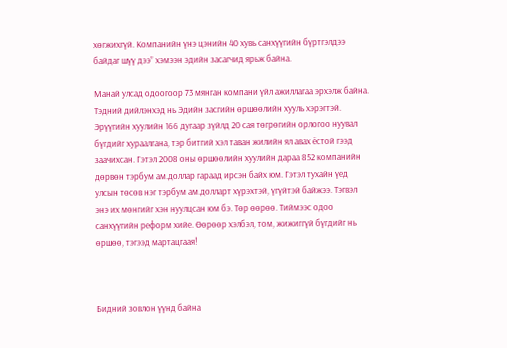хөгжихгүй. Компанийн үнэ цэнийн 40 хувь санхүүгийн бүртгэлдээ байдаг шүү дээ” хэмээн эдийн засагчид ярьж байна.

Манай улсад одоогоор 73 мянган компани үйл ажиллагаа эрхэлж байна. Тэдний дийлэнхэд нь Эдийн засгийн өршөөлийн хууль хэрэгтэй. Эрүүгийн хуулийн 166 дугаар зүйлд 20 сая төгрөгийн орлогоо нуувал бүгдийг хураалгана, тэр битгий хэл таван жилийн ял авах ёстой гээд заачихсан. Гэтэл 2008 оны өршөөлийн хуулийн дараа 852 компанийн дөрвөн тэрбум ам.доллар гараад ирсэн байх юм. Гэтэл тухайн үед улсын төсөв нэг тэрбум ам.долларт хүрэхтэй, үгүйтэй байжээ. Тэгвэл энэ их мөнгийг хэн нуулцсан юм бэ. Төр өөрөө. Тиймээс одоо санхүүгийн реформ хийе. Өөрөөр хэлбэл, том, жижиггүй бүгдийг нь өршөө, тэгээд мартацгаая!



Бидний зовлон үүнд байна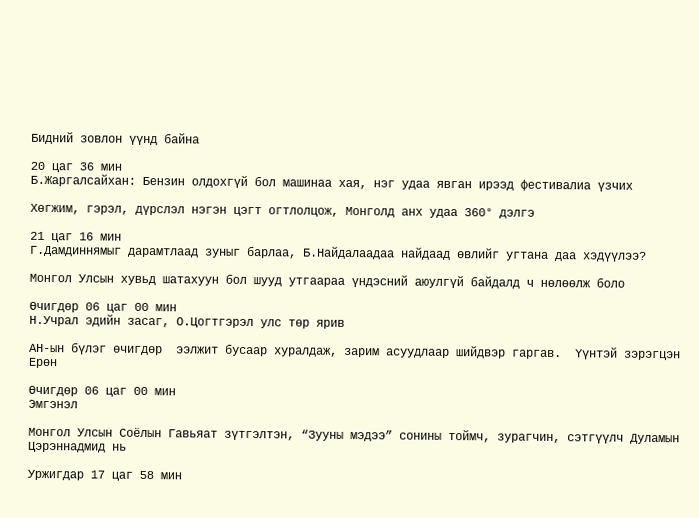Бидний зовлон үүнд байна

20 цаг 36 мин
Б.Жаргалсайхан: Бензин олдохгүй бол машинаа хая, нэг удаа явган ирээд фестивалиа үзчих

Хөгжим, гэрэл, дүрслэл нэгэн цэгт огтлолцож, Монголд анх удаа 360° дэлгэ

21 цаг 16 мин
Г.Дамдиннямыг дарамтлаад зуныг барлаа, Б.Найдалаадаа найдаад өвлийг угтана даа хэдүүлээ?

Монгол Улсын хувьд шатахуун бол шууд утгаараа үндэсний аюулгүй байдалд ч нөлөөлж боло

Өчигдөр 06 цаг 00 мин
Н.Учрал эдийн засаг, О.Цогтгэрэл улс төр ярив

АН-ын бүлэг өчигдөр  ээлжит бусаар хуралдаж, зарим асуудлаар шийдвэр гаргав.  Үүнтэй зэрэгцэн Ерөн

Өчигдөр 06 цаг 00 мин
Эмгэнэл

Монгол Улсын Соёлын Гавьяат зүтгэлтэн, “Зууны мэдээ” сонины тоймч, зурагчин, сэтгүүлч Дуламын Цэрэннадмид нь

Уржигдар 17 цаг 58 мин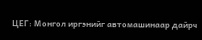ЦЕГ: Монгол иргэнийг автомашинаар дайрч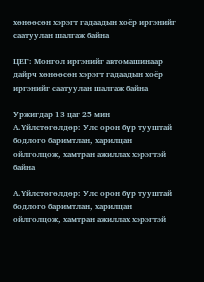хөнөөсөн хэрэгт гадаадын хоёр иргэнийг саатуулан шалгаж байна

ЦЕГ: Монгол иргэнийг автомашинаар дайрч хөнөөсөн хэрэгт гадаадын хоёр иргэнийг саатуулан шалгаж байна

Уржигдар 13 цаг 25 мин
А.Үйлстөгөлдөр: Улс орон бүр тууштай бодлого баримтлан, харилцан ойлголцож, хамтран ажиллах хэрэгтэй байна

А.Үйлстөгөлдөр: Улс орон бүр тууштай бодлого баримтлан, харилцан ойлголцож, хамтран ажиллах хэрэгтэй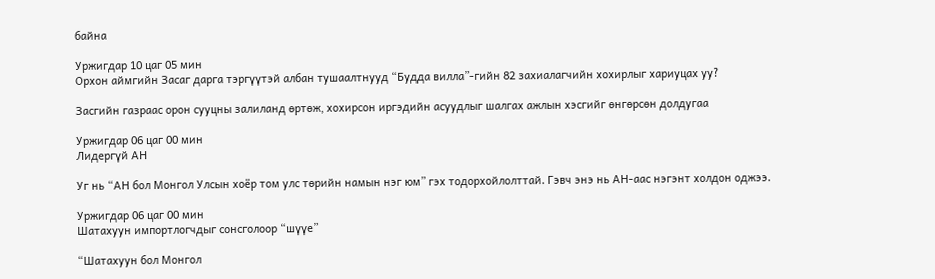байна

Уржигдар 10 цаг 05 мин
Орхон аймгийн Засаг дарга тэргүүтэй албан тушаалтнууд “Будда вилла”-гийн 82 захиалагчийн хохирлыг хариуцах уу?

Засгийн газраас орон сууцны залиланд өртөж, хохирсон иргэдийн асуудлыг шалгах ажлын хэсгийг өнгөрсөн долдугаа

Уржигдар 06 цаг 00 мин
Лидергүй АН

Уг нь “АН бол Монгол Улсын хоёр том улс төрийн намын нэг юм” гэх тодорхойлолттай. Гэвч энэ нь АН-аас нэгэнт холдон оджээ.

Уржигдар 06 цаг 00 мин
Шатахуун импортлогчдыг сонсголоор “шүүе”

“Шатахуун бол Монгол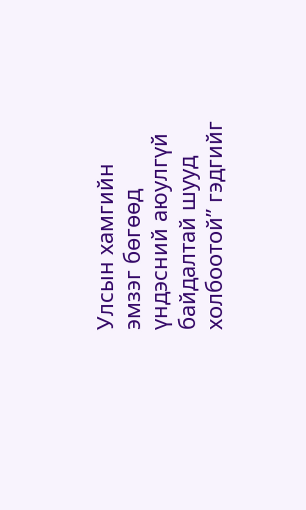Улсын хамгийн эмзэг бөгөөд үндэсний аюулгүй байдалтай шууд холбоотой” гэдгийг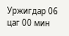Уржигдар 06 цаг 00 мин